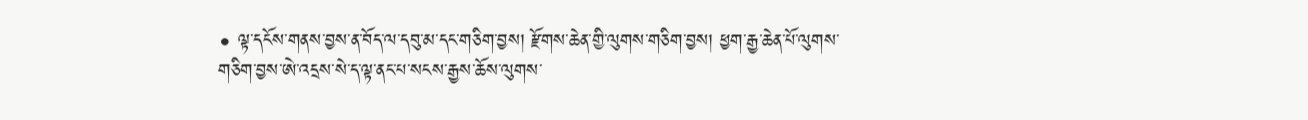• ལྟ་དངོས་གནས་བྱས་ན་བོད་ལ་དབུ་མ་དང་གཅིག་བྱས། རྫོགས་ཆེན་གྱི་ལུགས་གཅིག་བྱས། ཕྱག་རྒྱ་ཆེན་པོ་ལུགས་གཅིག་བྱས་ཨེ་འདྲས་སེ་ད་ལྟ་ནང་པ་སངས་རྒྱས་ཆོས་ལུགས་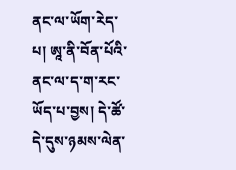ནང་ལ་ཡོག་རེད་པ། ཨཱ་ནི་བོན་པོའི་ནང་ལ་ད་ག་རང་ཡོད་པ་བྱས། དེ་ཚོ་དེ་དུས་ཉམས་ལེན་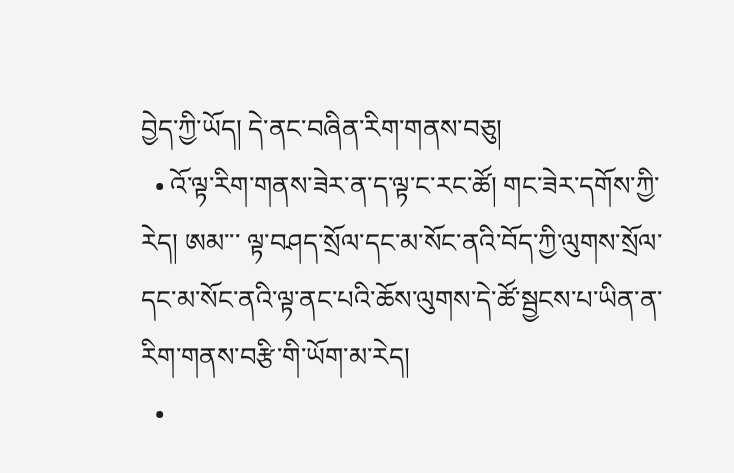བྱེད་ཀྱི་ཡོད། དེ་ནང་བཞིན་རིག་གནས་བཅུ།
  • འོ་ལྟ་རིག་གནས་ཟེར་ན་ད་ལྟ་ང་རང་ཚོ། གང་ཟེར་དགོས་ཀྱི་རེད། ཨམ་་་ ལྟ་བཤད་སྲོལ་དང་མ་སོང་ནའི་བོད་ཀྱི་ལུགས་སྲོལ་དང་མ་སོང་ནའི་ལྟ་ནང་པའི་ཆོས་ལུགས་དེ་ཚོ་སྦྱངས་པ་ཡིན་ན་རིག་གནས་བརྩི་གི་ཡོག་མ་རེད།
  •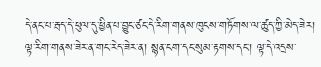དེ་ནང་པ་རྦད་དེ་ཕུལ་དུ་ཕྱིན་པ་བྱུང་ཙང་དེ་རིག་གནས་ཁུངས་གཏོགས་ལ་ཚུད་ཀྱི་མེད་ཟེར། ལྟ་རིག་གནས་ཟེར་ན་གང་རེད་ཟེར་ན། སྙན་ངག་དང་སུམ་རྟགས་དང་། ལྟ་དེ་འདྲས་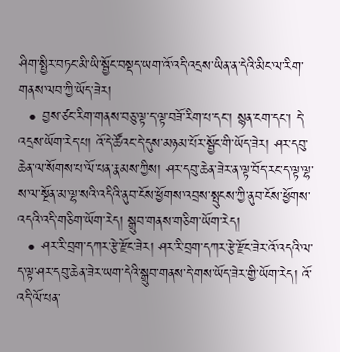ཤིག་སྤྱིར་བཏང་མི་ཡི་སྦྱོང་བསྡད་ཡག་འོ་འདི་འདྲས་ཡིན་ན་དེའི་མིང་ལ་རིག་གནས་ལབ་ཀྱི་ཡོད་ཟེར།
  • བྱས་ཙང་རིག་གནས་བཅུ་ལྟ་ད་ལྟ་བཟོ་རིག་པ་དང་། སྙན་ངག་དང་། དེ་འདྲས་ཡོག་རེད་པ། འོ་དེ་ཚོའང་དེ་དུས་མཉམ་པོར་སྦྱོང་གི་ཡོད་ཟེར། ཤར་དབུ་ཆེན་ལ་སོགས་པ་ལོ་པན་རྣམས་ཀྱིས། ཤར་དབུ་ཆེན་ཟེར་ན་ལྟ་བོད་རང་ད་ལྟ་ལྷ་ས་ལ་སྔོན་མ་ལྷ་སའི་འདིའི་ནུབ་ངོས་ཕྱོགས་འབྲས་སྤུངས་ཀྱི་ནུབ་ངོས་ཕྱོགས་འདའི་འདི་གཅིག་ཡོག་རེད། སྒྲུབ་གནས་གཅིག་ཡོག་རེད།
  • ཤར་རི་བྲག་དཀར་རྩེ་རྫོང་ཟེར། ཤར་རི་བྲག་དཀར་རྩེ་རྫོང་ཟེར་འོ་འདའི་ལ་ད་ལྟ་ཤར་དབུ་ཆེན་ཟེར་ཡག་དེའི་སྒྲུབ་གནས་དེ་གས་ཡོད་ཟེར་གྱི་ཡོག་རེད། འོ་འདི་ལོ་པན་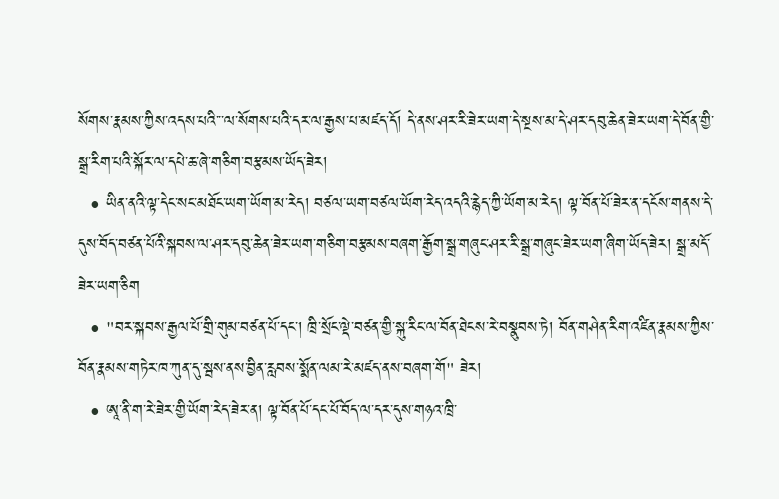སོགས་རྣམས་ཀྱིས་འདས་པའི་་་ལ་སོགས་པའི་དར་ལ་རྒྱས་པ་མཛད་དོ། དེ་ནས་ཤར་རི་ཟེར་ཡག་དེ་སྔས་མ་དེ་ཤར་དབུ་ཆེན་ཟེར་ཡག་དེ་བོན་གྱི་སྒྲ་རིག་པའི་སྐོར་ལ་དཔེ་ཆ་ཞེ་གཅིག་བརྩམས་ཡོད་ཟེར།
  • ཡིན་ནའི་ལྟ་དེང་སང་མཐོང་ཡག་ཡོག་མ་རེད། བཙལ་ཡག་བཙལ་ཡོག་རེད་འདའི་རྙེད་ཀྱི་ཡོག་མ་རེད། ལྟ་བོན་པོ་ཟེར་ན་དངོས་གནས་དེ་དུས་བོད་བཙན་པོའི་སྐབས་ལ་ཤར་དབུ་ཆེན་ཟེར་ཡག་གཅིག་བརྩམས་བཞག་རྒྱོག་སྒྲ་གཞུང་ཤར་རི་སྒྲ་གཞུང་ཟེར་ཡག་ཞིག་ཡོད་ཟེར། སྒྲ་མདོ་ཟེར་ཡག་ཅིག
  • "བར་སྐབས་རྒྱལ་པོ་གྲི་གུམ་བཙན་པོ་དང་། ཁྲི་སྲོང་ལྡེ་བཙན་གྱི་སྐུ་རིང་ལ་བོན་ཐེངས་རེ་བསྣུབས་ཏེ། བོན་གཤེན་རིག་འཛིན་རྣམས་ཀྱིས་བོན་རྣམས་གཏེར་ཁ་ཀུན་དུ་སྦས་ནས་བྱིན་རླབས་སྨོན་ལམ་རེ་མཛད་ནས་བཞག་གོ" ཟེར།
  • ཨཱ་ནི་ག་རེ་ཟེར་གྱི་ཡོག་རེད་ཟེར་ན། ལྟ་བོན་པོ་དང་པོ་བོད་ལ་དར་དུས་གཉའ་ཁྲི་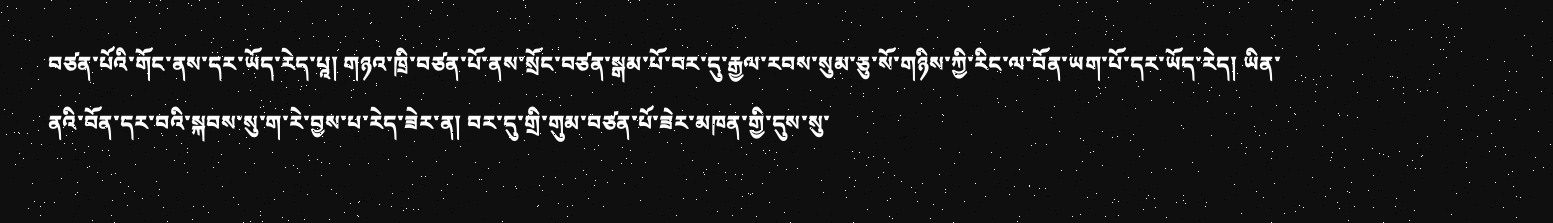བཙན་པོའི་གོང་ནས་དར་ཡོད་རེད་པཱ། གཉའ་ཁྲི་བཙན་པོ་ནས་སྲོང་བཙན་སྒམ་པོ་བར་དུ་རྒྱལ་རབས་སུམ་ཅུ་སོ་གཉིས་ཀྱི་རིང་ལ་བོན་ཡག་པོ་དར་ཡོད་རེད། ཡིན་ནའི་བོན་དར་བའི་སྐབས་སུ་ག་རེ་བྱས་པ་རེད་ཟེར་ན། བར་དུ་གྲི་གུམ་བཙན་པོ་ཟེར་མཁན་གྱི་དུས་སུ་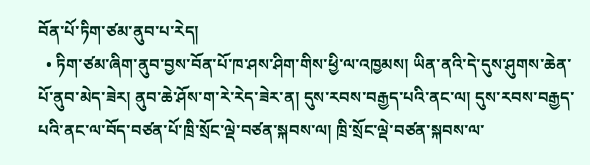བོན་པོ་ཏིག་ཙམ་ནུབ་པ་རེད།
  • ཏིག་ཙམ་ཞིག་ནུབ་བྱས་བོན་པོ་ཁ་ཤས་ཤིག་གིས་ཕྱི་ལ་འཁྱམས། ཡིན་ནའི་དེ་དུས་ཤུགས་ཆེན་པོ་ནུབ་མེད་ཟེར། ནུབ་ཆེ་ཤོས་ག་རེ་རེད་ཟེར་ན། དུས་རབས་བརྒྱད་པའི་ནང་ལ། དུས་རབས་བརྒྱད་པའི་ནང་ལ་བོད་བཙན་པོ་ཁྲི་སྲོང་ལྡེ་བཙན་སྐབས་ལ། ཁྲི་སྲོང་ལྡེ་བཙན་སྐབས་ལ་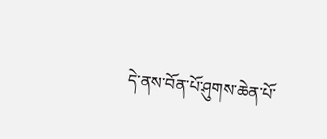དེ་ནས་བོན་པོ་ཤུགས་ཆེན་པོ་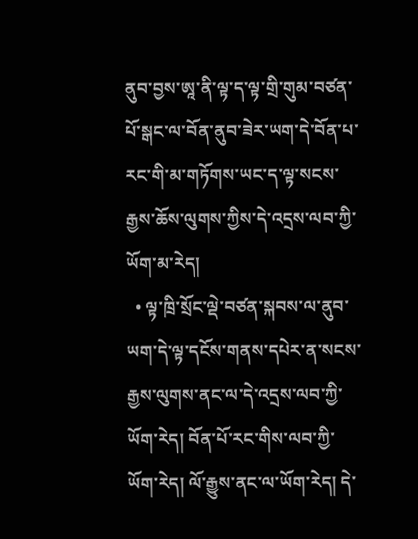ནུབ་བྱས་ཨཱ་ནི་ལྟ་ད་ལྟ་གྲི་གུམ་བཙན་པོ་སྒང་ལ་བོན་ནུབ་ཟེར་ཡག་དེ་བོན་པ་རང་གི་མ་གཏོགས་ཡང་ད་ལྟ་སངས་རྒྱས་ཆོས་ལུགས་ཀྱིས་དེ་འདྲས་ལབ་ཀྱི་ཡོག་མ་རེད།
  • ལྟ་ཁྲི་སྲོང་ལྡེ་བཙན་སྐབས་ལ་ནུབ་ཡག་དེ་ལྟ་དངོས་གནས་དཔེར་ན་སངས་རྒྱས་ལུགས་ནང་ལ་དེ་འདྲས་ལབ་ཀྱི་ཡོག་རེད། བོན་པོ་རང་གིས་ལབ་ཀྱི་ཡོག་རེད། ལོ་རྒྱུས་ནང་ལ་ཡོག་རེད། དེ་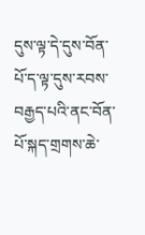དུས་ལྟ་དེ་དུས་བོན་པོ་ད་ལྟ་དུས་རབས་བརྒྱད་པའི་ནང་བོན་པོ་སྐད་གྲགས་ཆེ་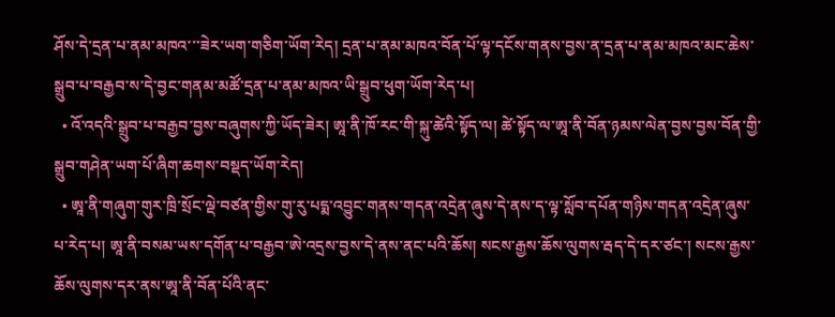ཤོས་དེ་དྲན་པ་ནམ་མཁའ་་་ཟེར་ཡག་གཅིག་ཡོག་རེད། དྲན་པ་ནམ་མཁའ་བོན་པོ་ལྟ་དངོས་གནས་བྱས་ན་དྲན་པ་ནམ་མཁའ་མང་ཆེས་སྒྲུབ་པ་བརྒྱབ་ས་དེ་བྱང་གནམ་མཚོ་དྲན་པ་ནམ་མཁའ་ཡི་སྒྲུབ་ཕུག་ཡོག་རེད་པ།
  • འོ་འདའི་སྒྲུབ་པ་བརྒྱབ་བྱས་བཞུགས་ཀྱི་ཡོད་ཟེར། ཨཱ་ནི་ཁོ་རང་གི་སྐུ་ཚེའི་སྟོད་ལ། ཚེ་སྟོད་ལ་ཨཱ་ནི་བོན་ཉམས་ལེན་བྱས་བྱས་བོན་གྱི་སྒྲུབ་གཤེན་ཡག་པོ་ཞིག་ཆགས་བསྡད་ཡོག་རེད།
  • ཨཱ་ནི་གཞུག་གུར་ཁྲི་སྲོང་ལྡེ་བཙན་གྱིས་གུ་རུ་པདྨ་འབྱུང་གནས་གདན་འདྲེན་ཞུས་དེ་ནས་ད་ལྟ་སློབ་དཔོན་གཉིས་གདན་འདྲེན་ཞུས་པ་རེད་པ། ཨཱ་ནི་བསམ་ཡས་དགོན་པ་བརྒྱབ་ཨེ་འདྲས་བྱས་དེ་ནས་ནང་པའི་ཆོས། སངས་རྒྱས་ཆོས་ལུགས་རྦད་དེ་དར་ཙང་། སངས་རྒྱས་ཆོས་ལུགས་དར་ནས་ཨཱ་ནི་བོན་པོའི་ནང་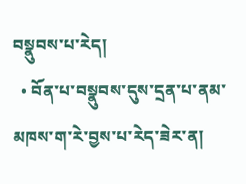བསྣུབས་པ་རེད།
  • བོན་པ་བསྣུབས་དུས་དྲན་པ་ནམ་མཁས་ག་རེ་བྱས་པ་རེད་ཟེར་ན།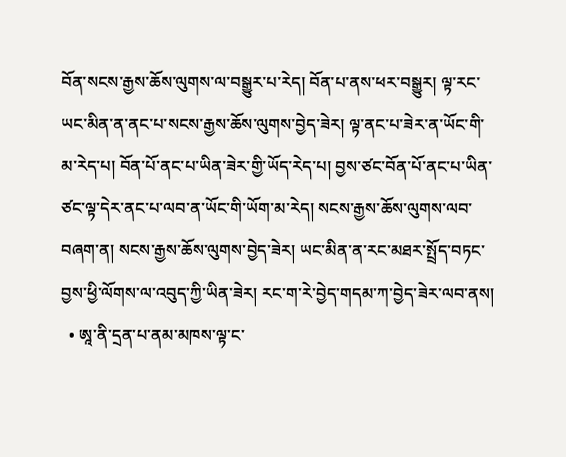བོན་སངས་རྒྱས་ཆོས་ལུགས་ལ་བསྒྱུར་པ་རེད། བོན་པ་ནས་ཕར་བསྒྱུར། ལྟ་རང་ཡང་མིན་ན་ནང་པ་སངས་རྒྱས་ཆོས་ལུགས་བྱེད་ཟེར། ལྟ་ནང་པ་ཟེར་ན་ཡོང་གི་མ་རེད་པ། བོན་པོ་ནང་པ་ཡིན་ཟེར་གྱི་ཡོད་རེད་པ། བྱས་ཙང་བོན་པོ་ནང་པ་ཡིན་ཙང་ལྟ་དེར་ནང་པ་ལབ་ན་ཡོང་གི་ཡོག་མ་རེད། སངས་རྒྱས་ཆོས་ལུགས་ལབ་བཞག་ན། སངས་རྒྱས་ཆོས་ལུགས་བྱེད་ཟེར། ཡང་མིན་ན་རང་མཐར་སྤྲོད་བཏང་བྱས་ཕྱི་ལོགས་ལ་འབུད་ཀྱི་ཡིན་ཟེར། རང་ག་རེ་བྱེད་གདམ་ཀ་བྱེད་ཟེར་ལབ་ནས།
  • ཨཱ་ནི་དྲན་པ་ནམ་མཁས་ལྟ་ང་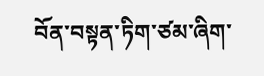བོན་བསྟན་ཏིག་ཙམ་ཞིག་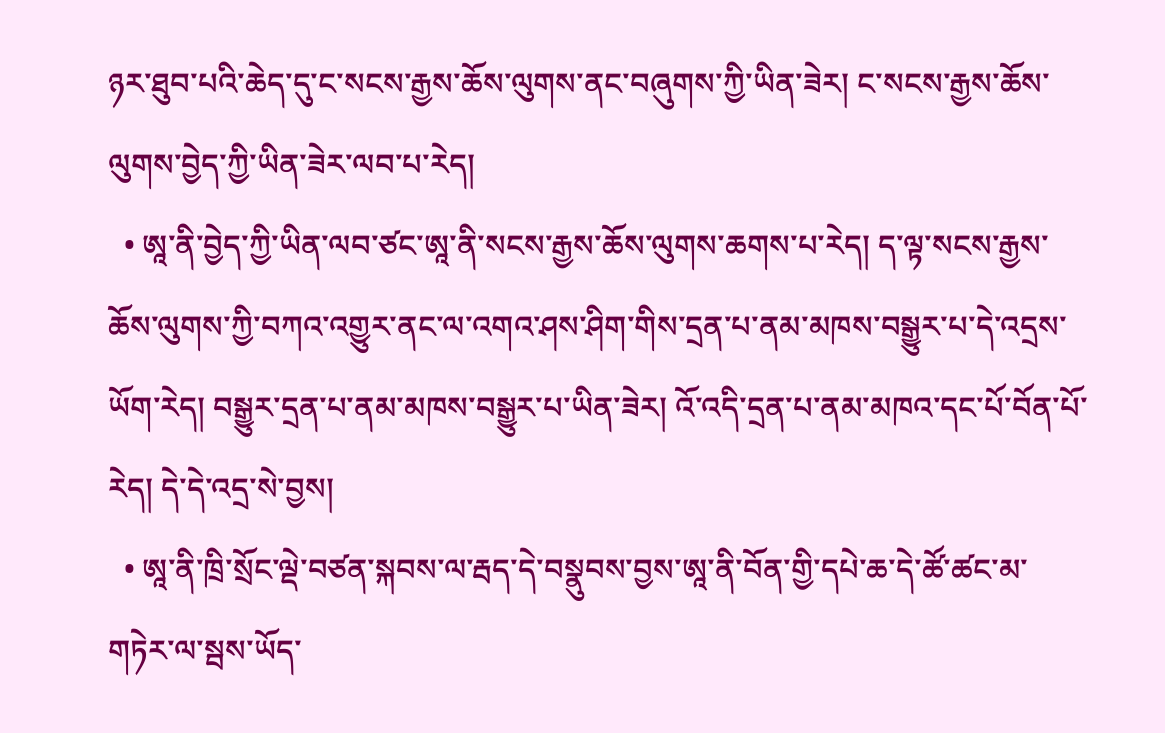ཉར་ཐུབ་པའི་ཆེད་དུ་ང་སངས་རྒྱས་ཆོས་ལུགས་ནང་བཞུགས་ཀྱི་ཡིན་ཟེར། ང་སངས་རྒྱས་ཆོས་ལུགས་བྱེད་ཀྱི་ཡིན་ཟེར་ལབ་པ་རེད།
  • ཨཱ་ནི་བྱེད་ཀྱི་ཡིན་ལབ་ཙང་ཨཱ་ནི་སངས་རྒྱས་ཆོས་ལུགས་ཆགས་པ་རེད། ད་ལྟ་སངས་རྒྱས་ཆོས་ལུགས་ཀྱི་བཀའ་འགྱུར་ནང་ལ་འགའ་ཤས་ཤིག་གིས་དྲན་པ་ནམ་མཁས་བསྒྱུར་པ་དེ་འདྲས་ཡོག་རེད། བསྒྱུར་དྲན་པ་ནམ་མཁས་བསྒྱུར་པ་ཡིན་ཟེར། འོ་འདི་དྲན་པ་ནམ་མཁའ་དང་པོ་བོན་པོ་རེད། དེ་དེ་འདྲ་སེ་བྱས།
  • ཨཱ་ནི་ཁྲི་སྲོང་ལྡེ་བཙན་སྐབས་ལ་རྦད་དེ་བསྣུབས་བྱས་ཨཱ་ནི་བོན་གྱི་དཔེ་ཆ་དེ་ཚོ་ཚང་མ་གཏེར་ལ་སྦས་ཡོད་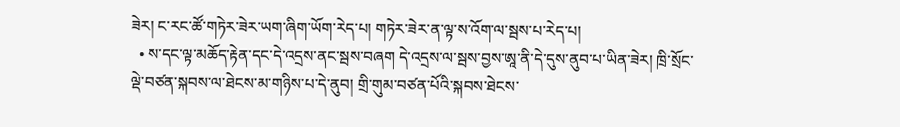ཟེར། ང་རང་ཚོ་གཏེར་ཟེར་ཡག་ཞིག་ཡོག་རེད་པ། གཏེར་ཟེར་ན་ལྟ་ས་འོག་ལ་སྦས་པ་རེད་པ།
  • ས་དང་ལྟ་མཆོད་རྟེན་དང་དེ་འདྲས་ནང་སྦས་བཞག དེ་འདྲས་ལ་སྦས་བྱས་ཨཱ་ནི་དེ་དུས་ནུབ་པ་ཡིན་ཟེར། ཁྲི་སྲོང་ལྡེ་བཙན་སྐབས་ལ་ཐེངས་མ་གཉིས་པ་དེ་ནུབ། གྲི་གུམ་བཙན་པོའི་སྐབས་ཐེངས་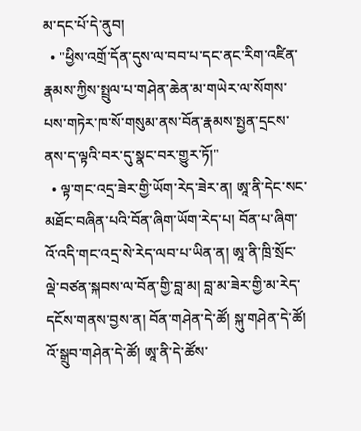མ་དང་པོ་དེ་ནུབ།
  • "ཕྱིས་འགྲོ་དོན་དུས་ལ་བབ་པ་དང་ནང་རིག་འཛིན་རྣམས་ཀྱིས་སྤྲུལ་པ་གཤེན་ཆེན་མ་གཡེར་ལ་སོགས་པས་གཏེར་ཁ་སོ་གསུམ་ནས་བོན་རྣམས་སྤྱན་དྲངས་ནས་ད་ལྟའི་བར་དུ་སྣང་བར་གྱུར་ཏོ།"
  • ལྟ་གང་འདྲ་ཟེར་གྱི་ཡོག་རེད་ཟེར་ན། ཨཱ་ནི་དེང་སང་མཐོང་བཞིན་པའི་བོན་ཞིག་ཡོག་རེད་པ། བོན་པ་ཞིག་འོ་འདི་གང་འདྲ་སེ་རེད་ལབ་པ་ཡིན་ན། ཨཱ་ནི་ཁྲི་སྲོང་ལྡེ་བཙན་སྐབས་ལ་བོན་གྱི་བླ་མ། བླ་མ་ཟེར་གྱི་མ་རེད་དངོས་གནས་བྱས་ན། བོན་གཤེན་དེ་ཚོ། སྐུ་གཤེན་དེ་ཚོ། འོ་སྒྲུབ་གཤེན་དེ་ཚོ། ཨཱ་ནི་དེ་ཚོས་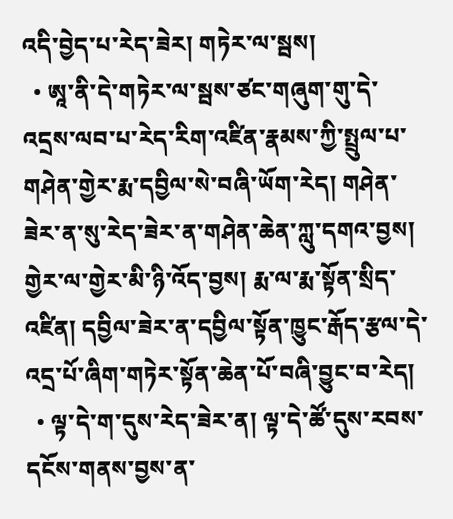འདི་བྱེད་པ་རེད་ཟེར། གཏེར་ལ་སྦས།
  • ཨཱ་ནི་དེ་གཏེར་ལ་སྦས་ཙང་གཞུག་གུ་དེ་འདྲས་ལབ་པ་རེད་རིག་འཛིན་རྣམས་ཀྱི་སྤྲུལ་པ་གཤེན་གྱེར་རྨ་དབྱིལ་སེ་བཞི་ཡོག་རེད། གཤེན་ཟེར་ན་སུ་རེད་ཟེར་ན་གཤེན་ཆེན་ཀླུ་དགའ་བྱས། གྱེར་ལ་གྱེར་མི་ཉི་འོད་བྱས། རྨ་ལ་རྨ་སྟོན་སྲིད་འཛིན། དབྱིལ་ཟེར་ན་དབྱིལ་སྟོན་ཁྱུང་རྒོད་རྩལ་དེ་འདྲ་པོ་ཞིག་གཏེར་སྟོན་ཆེན་པོ་བཞི་བྱུང་བ་རེད།
  • ལྟ་དེ་ག་དུས་རེད་ཟེར་ན། ལྟ་དེ་ཚོ་དུས་རབས་དངོས་གནས་བྱས་ན་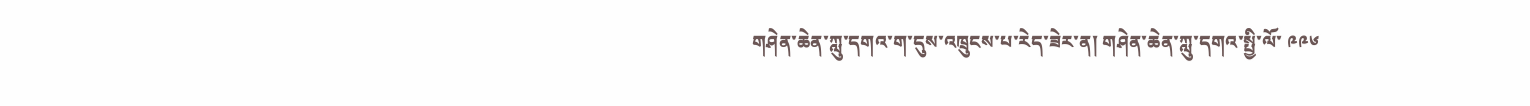གཤེན་ཆེན་ཀླུ་དགའ་ག་དུས་འཁྲུངས་པ་རེད་ཟེར་ན། གཤེན་ཆེན་ཀླུ་དགའ་སྤྱི་ལོ་ ༩༩༦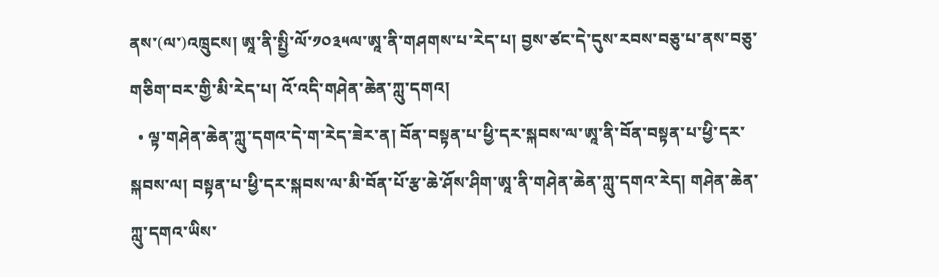ནས་(ལ་)འཁྲུངས། ཨཱ་ནི་སྤྱི་ལོ་༡༠༣༥ལ་ཨཱ་ནི་གཤགས་པ་རེད་པ། བྱས་ཙང་དེ་དུས་རབས་བཅུ་པ་ནས་བཅུ་གཅིག་བར་གྱི་མི་རེད་པ། འོ་འདི་གཤེན་ཆེན་ཀླུ་དགའ།
  • ལྟ་གཤེན་ཆེན་ཀླུ་དགའ་དེ་ག་རེད་ཟེར་ན། བོན་བསྟན་པ་ཕྱི་དར་སྐབས་ལ་ཨཱ་ནི་བོན་བསྟན་པ་ཕྱི་དར་སྐབས་ལ། བསྟན་པ་ཕྱི་དར་སྐབས་ལ་མི་བོན་པོ་རྩ་ཆེ་ཤོས་ཤིག་ཨཱ་ནི་གཤེན་ཆེན་ཀླུ་དགའ་རེད། གཤེན་ཆེན་ཀླུ་དགའ་ཡིས་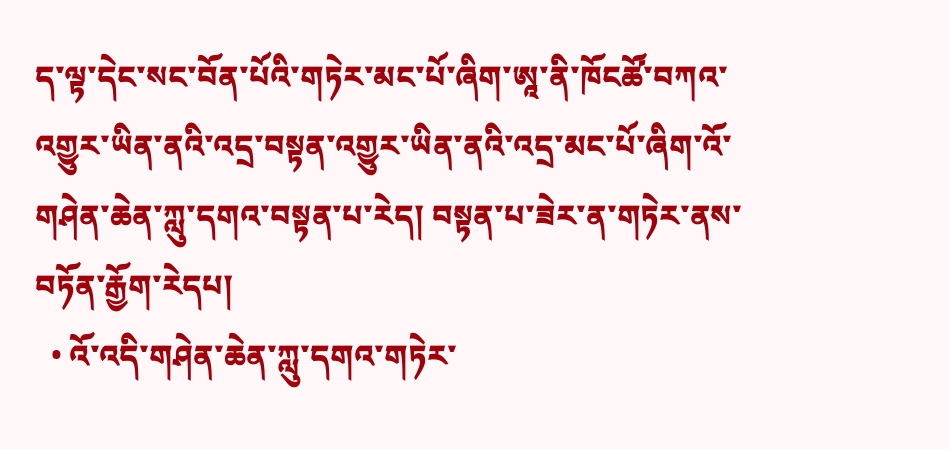ད་ལྟ་དེང་སང་བོན་པོའི་གཏེར་མང་པོ་ཞིག་ཨཱ་ནི་ཁོངཚོ་བཀའ་འགྱུར་ཡིན་ནའི་འདྲ་བསྟན་འགྱུར་ཡིན་ནའི་འདྲ་མང་པོ་ཞིག་འོ་གཤེན་ཆེན་ཀླུ་དགའ་བསྟན་པ་རེད། བསྟན་པ་ཟེར་ན་གཏེར་ནས་བཏོན་རྒྱོག་རེདཔ།
  • འོ་འདི་གཤེན་ཆེན་ཀླུ་དགའ་གཏེར་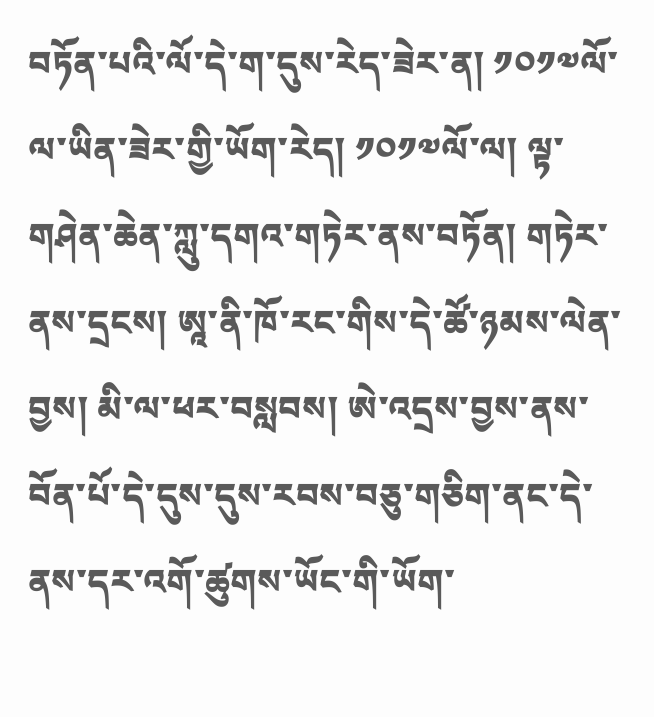བཏོན་པའི་ལོ་དེ་ག་དུས་རེད་ཟེར་ན། ༡༠༡༧ལོ་ལ་ཡིན་ཟེར་གྱི་ཡོག་རེད། ༡༠༡༧ལོ་ལ། ལྟ་གཤེན་ཆེན་ཀླུ་དགའ་གཏེར་ནས་བཏོན། གཏེར་ནས་དྲངས། ཨཱ་ནི་ཁོ་རང་གིས་དེ་ཚོ་ཉམས་ལེན་བྱས། མི་ལ་ཕར་བསླབས། ཨེ་འདྲས་བྱས་ནས་བོན་པོ་དེ་དུས་དུས་རབས་བཅུ་གཅིག་ནང་དེ་ནས་དར་འགོ་ཚུགས་ཡོང་གི་ཡོག་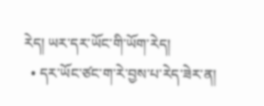རེད། ཡར་དར་ཡོང་གི་ཡོག་རེད།
  • དར་ཡོང་ཙང་ག་རེ་བྱས་པ་རེད་ཟེར་ན།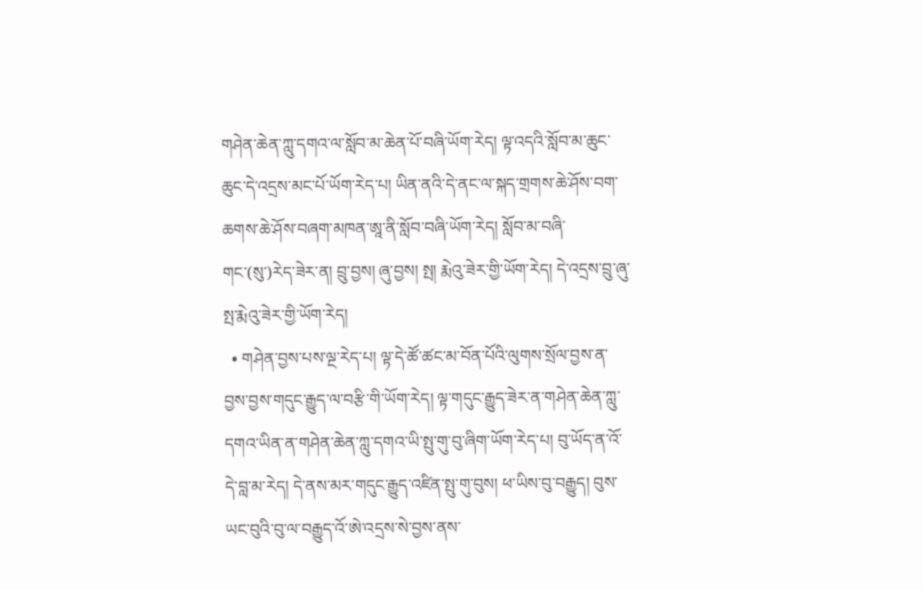གཤེན་ཆེན་ཀླུ་དགའ་ལ་སློབ་མ་ཆེན་པོ་བཞི་ཡོག་རེད། ལྟ་འདའི་སློབ་མ་ཆུང་ཆུང་དེ་འདྲས་མང་པོ་ཡོག་རེད་པ། ཡིན་ནའི་དེ་ནང་ལ་སྐད་གྲགས་ཆེ་ཤོས་བག་ཆགས་ཆེ་ཤོས་བཞག་མཁན་ཨཱ་ནི་སློབ་བཞི་ཡོག་རེད། སློབ་མ་བཞི་གང་(སུ་)རེད་ཟེར་ན། བྲུ་བྱས། ཞུ་བྱས། སྤ། རྨེའུ་ཟེར་གྱི་ཡོག་རེད། དེ་འདྲས་བྲུ་ཞུ་སྤ་རྨེའུ་ཟེར་གྱི་ཡོག་རེད།
  • གཤེན་བྱས་པས་ལྔ་རེད་པ། ལྟ་དེ་ཚོ་ཚང་མ་བོན་པོའི་ལུགས་སྲོལ་བྱས་ན་བྱས་བྱས་གདུང་རྒྱུད་ལ་བརྩི་གི་ཡོག་རེད། ལྟ་གདུང་རྒྱུད་ཟེར་ན་གཤེན་ཆེན་ཀླུ་དགའ་ཡིན་ན་གཤེན་ཆེན་ཀླུ་དགའ་ཡི་སྤུ་གུ་བུ་ཞིག་ཡོག་རེད་པ། བུ་ཡོད་ན་འོ་དེ་བླ་མ་རེད། དེ་ནས་མར་གདུང་རྒྱུད་འཛིན་སྤུ་གུ་བུས། ཕ་ཡིས་བུ་བརྒྱུད། བུས་ཡང་བུའི་བུ་ལ་བརྒྱུད་འོ་ཨེ་འདྲས་སེ་བྱས་ནས་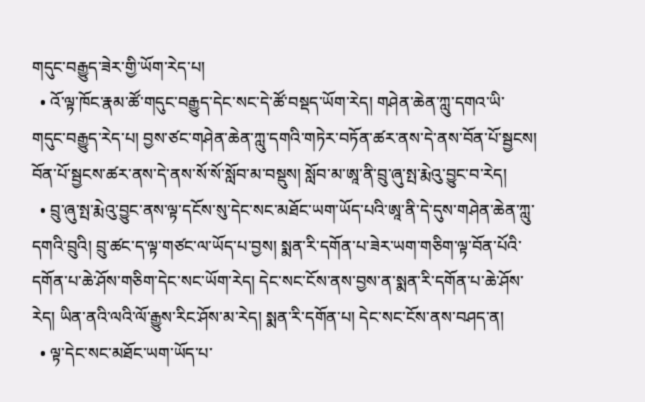གདུང་བརྒྱུད་ཟེར་གྱི་ཡོག་རེད་པ།
  • འོ་ལྟ་ཁོང་རྣམ་ཚོ་གདུང་བརྒྱུད་དེང་སང་དེ་ཚོ་བསྡད་ཡོག་རེད། གཤེན་ཆེན་ཀླུ་དགའ་ཡི་གདུང་བརྒྱུད་རེད་པ། བྱས་ཙང་གཤེན་ཆེན་ཀླུ་དགའི་གཏེར་བཏོན་ཚར་ནས་དེ་ནས་བོན་པོ་སྦྱངས། བོན་པོ་སྦྱངས་ཚར་ནས་དེ་ནས་སོ་སོ་སློབ་མ་བསྡུས། སློབ་མ་ཨཱ་ནི་བྲུ་ཞུ་སྤ་རྨེའུ་བྱུང་བ་རེད།
  • བྲུ་ཞུ་སྤ་རྨེའུ་བྱུང་ནས་ལྟ་དངོས་སུ་དེང་སང་མཐོང་ཡག་ཡོད་པའི་ཨཱ་ནི་དེ་དུས་གཤེན་ཆེན་ཀླུ་དགའི་བྲུའི། བྲུ་ཚང་ད་ལྟ་གཙང་ལ་ཡོད་པ་བྱས། སྨན་རི་དགོན་པ་ཟེར་ཡག་གཅིག་ལྟ་བོན་པོའི་དགོན་པ་ཆེ་ཤོས་གཅིག་དེང་སང་ཡོག་རེད། དེང་སང་ངོས་ནས་བྱས་ན་སྨན་རི་དགོན་པ་ཆེ་ཤོས་རེད། ཡིན་ནའི་ལའི་ལོ་རྒྱུས་རིང་ཤོས་མ་རེད། སྨན་རི་དགོན་པ། དེང་སང་ངོས་ནས་བཤད་ན།
  • ལྟ་དེང་སང་མཐོང་ཡག་ཡོད་པ་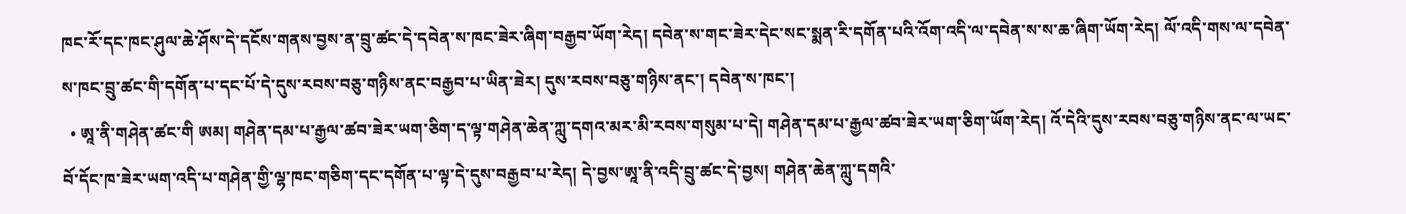ཁང་རོ་དང་ཁང་ཤུལ་ཆེ་ཤོས་དེ་དངོས་གནས་བྱས་ན་བྲུ་ཚང་དེ་དབེན་ས་ཁང་ཟེར་ཞིག་བརྒྱབ་ཡོག་རེད། དབེན་ས་གང་ཟེར་དེང་སང་སྨན་རི་དགོན་པའི་འོག་འདི་ལ་དབེན་ས་ས་ཆ་ཞིག་ཡོག་རེད། ལོ་འདི་གས་ལ་དབེན་ས་ཁང་བྲུ་ཚང་གི་དགོན་པ་དང་པོ་དེ་དུས་རབས་བཅུ་གཉིས་ནང་བརྒྱབ་པ་ཡིན་ཟེར། དུས་རབས་བཅུ་གཉིས་ནང་། དབེན་ས་ཁང་།
  • ཨཱ་ནི་གཤེན་ཚང་གི ཨམ། གཤེན་དམ་པ་རྒྱལ་ཚབ་ཟེར་ཡག་ཅིག་ད་ལྟ་གཤེན་ཆེན་ཀླུ་དགའ་མར་མི་རབས་གསུམ་པ་དེ། གཤེན་དམ་པ་རྒྱལ་ཚབ་ཟེར་ཡག་ཅིག་ཡོག་རེད། འོ་དེའི་དུས་རབས་བཅུ་གཉིས་ནང་ལ་ཡང་བོ་དོང་ཁ་ཟེར་ཡག་འདི་པ་གཤེན་གྱི་ལྷ་ཁང་གཅིག་དང་དགོན་པ་ལྟ་དེ་དུས་བརྒྱབ་པ་རེད། དེ་བྱས་ཨཱ་ནི་འདི་བྲུ་ཚང་དེ་བྱས། གཤེན་ཆེན་ཀླུ་དགའི་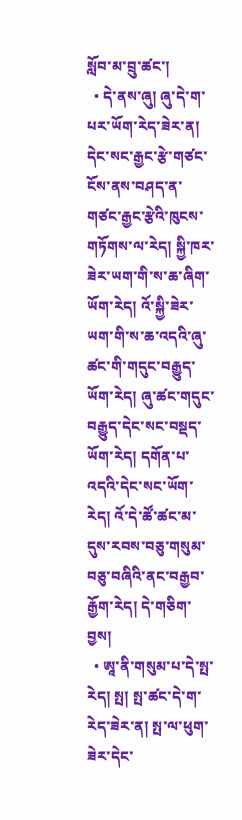སློབ་མ་བྲུ་ཚང་།
  • དེ་ནས་ཞུ། ཞུ་དེ་ག་པར་ཡོག་རེད་ཟེར་ན། དེང་སང་རྒྱང་རྩེ་གཙང་ངོས་ནས་བཤད་ན་གཙང་རྒྱང་རྩེའི་ཁུངས་གཏོགས་ལ་རེད། སྐྱི་ཁར་ཟེར་ཡག་གི་ས་ཆ་ཞིག་ཡོག་རེད། འོ་སྐྱི་ཟེར་ཡག་གི་ས་ཆ་འདའི་ཞུ་ཚང་གི་གདུང་བརྒྱུད་ཡོག་རེད། ཞུ་ཚང་གདུང་བརྒྱུད་དེང་སང་བསྡད་ཡོག་རེད། དགོན་པ་འདའི་དེང་སང་ཡོག་རེད། འོ་དེ་ཚོ་ཚང་མ་དུས་རབས་བཅུ་གསུམ་བཅུ་བཞིའི་ནང་བརྒྱབ་རྒྱོག་རེད། དེ་གཅིག་བྱས།
  • ཨཱ་ནི་གསུམ་པ་དེ་སྤ་རེད། སྤ། སྤ་ཚང་དེ་ག་རེད་ཟེར་ན། སྤ་ལ་ཕུག་ཟེར་དེང་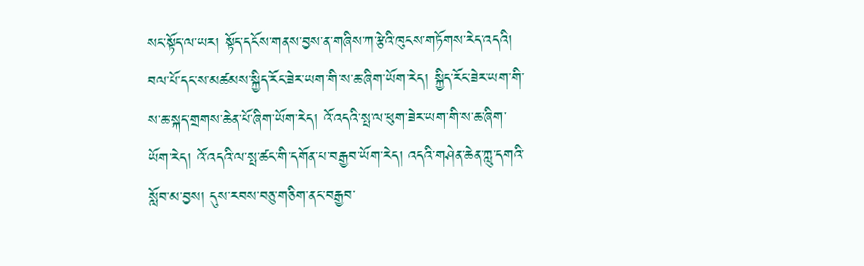སང་སྟོད་ལ་ཡར། སྟོད་དངོས་གནས་བྱས་ན་གཞིས་ཀ་རྩེའི་ཁུངས་གཏོགས་རེད་འདའི། བལ་པོ་དང་ས་མཚམས་སྐྱིད་རོང་ཟེར་ཡག་གི་ས་ཆ་ཞིག་ཡོག་རེད། སྐྱིད་རོང་ཟེར་ཡག་གི་ས་ཆ་སྐད་གྲགས་ཆེན་པོ་ཞིག་ཡོག་རེད། འོ་འདའི་སྤ་ལ་ཕུག་ཟེར་ཡག་གི་ས་ཆ་ཞིག་ཡོག་རེད། འོ་འདའི་ལ་སྤ་ཚང་གི་དགོན་པ་བརྒྱབ་ཡོག་རེད། འདའི་གཤེན་ཆེན་ཀླུ་དགའི་སློབ་མ་བྱས། དུས་རབས་བཅུ་གཅིག་ནང་བརྒྱབ་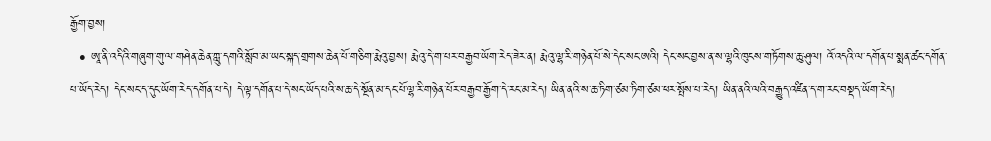རྒྱོག་བྱས།
  • ཨཱ་ནི་འདིའི་གཞུག་གུ་ལ་གཤེན་ཆེན་ཀླུ་དགའི་སློབ་མ་ཡང་སྐད་གྲགས་ཆེན་པོ་གཅིག་རྨེའུ་བྱས། རྨེའུ་དེ་ག་པར་བརྒྱབ་ཡོག་རེད་ཟེར་ན། རྨེའུ་ལྷ་རི་གཉེན་པོ་སེ་དེང་སང་ཨའི། དེང་སང་བྱས་ན་ས་ལྷའི་ཁུངས་གཏོགས་ཆུ་ཤུལ། འོ་འདའི་ལ་དགོན་པ་སྨན་ཚང་དགོན་པ་ཡོད་རེད། དེང་སང་ད་དུང་ཡོག་རེད་དགོན་པ་དེ། དེ་ལྟ་དགོན་པ་དེ་སང་ཡོད་པའི་ས་ཆ་དེ་སྔོན་མ་དང་པོ་ལྷ་རི་གཉེན་པོར་བརྒྱབ་རྒྱོག་དེ་རང་མ་རེད། ཡིན་ནའི་ས་ཆ་ཏིག་ཙམ་ཏིག་ཙམ་ཕར་སྤོས་པ་རེད། ཡིན་ནའི་ལའི་བརྒྱུད་འཛིན་ད་ག་རང་བསྡད་ཡོག་རེད།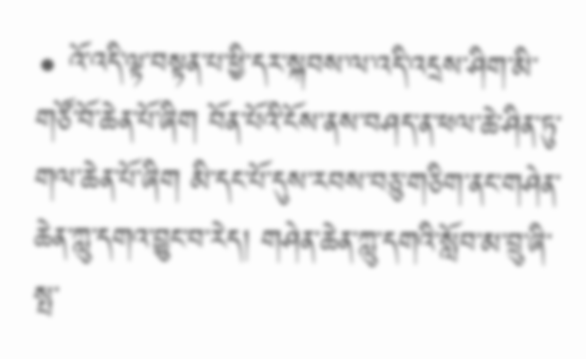• འོ་འདི་ལྟ་བསྟན་པ་ཕྱི་དར་སྐབས་ལ་འདི་འདྲས་ཤིག་མི་གཙོ་བོ་ཆེན་པོ་ཞིག བོན་པོའི་ངོས་ནས་བཤད་ན་ཕལ་ཆེ་ཤིན་ཏུ་གལ་ཆེན་པོ་ཞིག མི་དང་པོ་དུས་རབས་བཅུ་གཅིག་ནང་གཤེན་ཆེན་ཀླུ་དགའ་བྱུང་བ་རེད། གཤེན་ཆེན་ཀླུ་དགའི་སློབ་མ་བྲུ་ཞི་སྤ་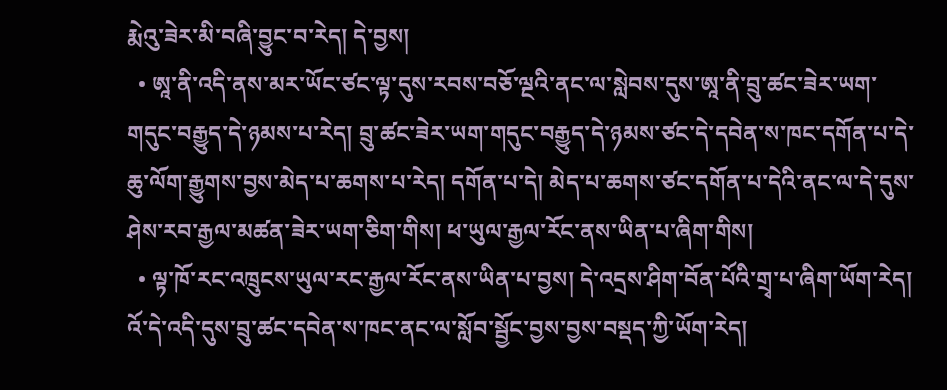རྨེའུ་ཟེར་མི་བཞི་བྱུང་བ་རེད། དེ་བྱས།
  • ཨཱ་ནི་འདི་ནས་མར་ཡོང་ཙང་ལྟ་དུས་རབས་བཅོ་ལྔའི་ནང་ལ་སླེབས་དུས་ཨཱ་ནི་བྲུ་ཚང་ཟེར་ཡག་གདུང་བརྒྱུད་དེ་ཉམས་པ་རེད། བྲུ་ཚང་ཟེར་ཡག་གདུང་བརྒྱུད་དེ་ཉམས་ཙང་དེ་དབེན་ས་ཁང་དགོན་པ་དེ་ཆུ་ལོག་རྒྱུགས་བྱས་མེད་པ་ཆགས་པ་རེད། དགོན་པ་དེ། མེད་པ་ཆགས་ཙང་དགོན་པ་དེའི་ནང་ལ་དེ་དུས་ཤེས་རབ་རྒྱལ་མཚན་ཟེར་ཡག་ཅིག་གིས། ཕ་ཡུལ་རྒྱལ་རོང་ནས་ཡིན་པ་ཞིག་གིས།
  • ལྟ་ཁོ་རང་འཁྲུངས་ཡུལ་རང་རྒྱལ་རོང་ནས་ཡིན་པ་བྱས། དེ་འདྲས་ཤིག་བོན་པོའི་གྲྭ་པ་ཞིག་ཡོག་རེད། འོ་དེ་འདི་དུས་བྲུ་ཚང་དབེན་ས་ཁང་ནང་ལ་སློབ་སྦྱོང་བྱས་བྱས་བསྡད་ཀྱི་ཡོག་རེད།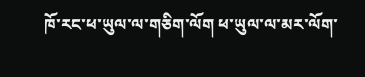ཁོ་རང་ཕ་ཡུལ་ལ་གཅིག་ལོག ཕ་ཡུལ་ལ་མར་ལོག་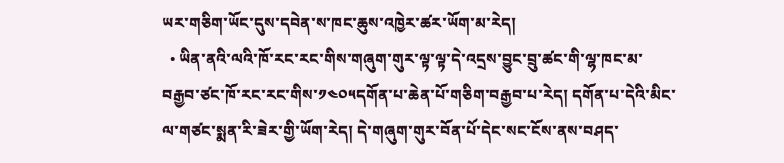ཡར་གཅིག་ཡོང་དུས་དབེན་ས་ཁང་ཆུས་འཁྱེར་ཚར་ཡོག་མ་རེད།
  • ཡིན་ནའི་ལའི་ཁོ་རང་རང་གིས་གཞུག་གུར་ལྟ་ལྟ་དེ་འདྲས་བྱུང་བྲུ་ཚང་གི་ལྷ་ཁང་མ་བརྒྱབ་ཙང་ཁོ་རང་རང་གིས་༡༤༠༥དགོན་པ་ཆེན་པོ་གཅིག་བརྒྱབ་པ་རེད། དགོན་པ་དེའི་མིང་ལ་གཙང་སྨན་རི་ཟེར་གྱི་ཡོག་རེད། དེ་གཞུག་གུར་བོན་པོ་དེང་སང་ངོས་ནས་བཤད་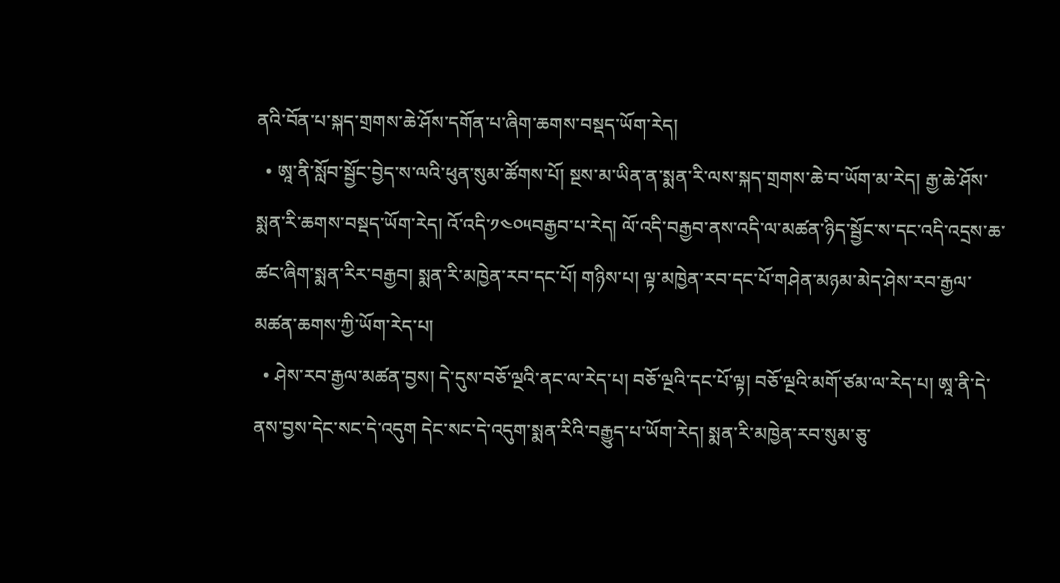ནའི་བོན་པ་སྐད་གྲགས་ཆེ་ཤོས་དགོན་པ་ཞིག་ཆགས་བསྡད་ཡོག་རེད།
  • ཨཱ་ནི་སློབ་སྦྱོང་བྱེད་ས་ལའི་ཕུན་སུམ་ཚོགས་པོ། སྔས་མ་ཡིན་ན་སྨན་རི་ལས་སྐད་གྲགས་ཆེ་བ་ཡོག་མ་རེད། རྒྱ་ཆེ་ཤོས་སྨན་རི་ཆགས་བསྡད་ཡོག་རེད། འོ་འདི་༡༤༠༥བརྒྱབ་པ་རེད། ལོ་འདི་བརྒྱབ་ནས་འདི་ལ་མཚན་ཉིད་སྦྱོང་ས་དང་འདི་འདྲས་ཆ་ཚང་ཞིག་སྨན་རིར་བརྒྱབ། སྨན་རི་མཁྱེན་རབ་དང་པོ། གཉིས་པ། ལྟ་མཁྱེན་རབ་དང་པོ་གཤེན་མཉམ་མེད་ཤེས་རབ་རྒྱལ་མཚན་ཆགས་ཀྱི་ཡོག་རེད་པ།
  • ཤེས་རབ་རྒྱལ་མཚན་བྱས། དེ་དུས་བཅོ་ལྔའི་ནང་ལ་རེད་པ། བཅོ་ལྔའི་དང་པོ་ལྟ། བཅོ་ལྔའི་མགོ་ཙམ་ལ་རེད་པ། ཨཱ་ནི་དེ་ནས་བྱས་དེང་སང་དེ་འདུག དེང་སང་དེ་འདུག་སྨན་རིའི་བརྒྱུད་པ་ཡོག་རེད། སྨན་རི་མཁྱེན་རབ་སུམ་ཅུ་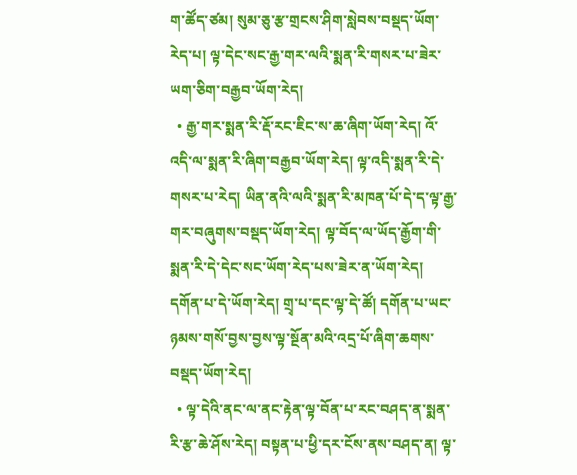ག་ཚོད་ཙམ། སུམ་ཅུ་རྩ་གྲངས་ཤིག་སླེབས་བསྡད་ཡོག་རེད་པ། ལྟ་དེང་སང་རྒྱ་གར་ལའི་སྨན་རི་གསར་པ་ཟེར་ཡག་ཅིག་བརྒྱབ་ཡོག་རེད།
  • རྒྱ་གར་སྨན་རི་རྡོ་རང་ཇིང་ས་ཆ་ཞིག་ཡོག་རེད། འོ་འདི་ལ་སྨན་རི་ཞིག་བརྒྱབ་ཡོག་རེད། ལྟ་འདི་སྨན་རི་དེ་གསར་པ་རེད། ཡིན་ནའི་ལའི་སྨན་རི་མཁན་པོ་དེ་ད་ལྟ་རྒྱ་གར་བཞུགས་བསྡད་ཡོག་རེད། ལྟ་བོད་ལ་ཡོད་རྒྱོག་གི་སྨན་རི་དེ་དེང་སང་ཡོག་རེད་པས་ཟེར་ན་ཡོག་རེད། དགོན་པ་དེ་ཡོག་རེད། གྲྭ་པ་དང་ལྟ་དེ་ཚོ། དགོན་པ་ཡང་ཉམས་གསོ་བྱས་བྱས་ལྟ་སྔོན་མའི་འདྲ་པོ་ཞིག་ཆགས་བསྡད་ཡོག་རེད།
  • ལྟ་དེའི་ནང་ལ་ནང་རྟེན་ལྟ་བོན་པ་རང་བཤད་ན་སྨན་རི་རྩ་ཆེ་ཤོས་རེད། བསྟན་པ་ཕྱི་དར་ངོས་ནས་བཤད་ན། ལྟ་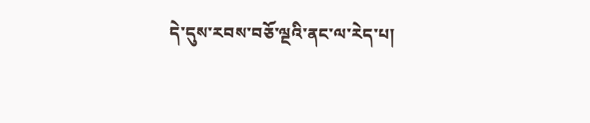དེ་དུས་རབས་བཅོ་ལྔའི་ནང་ལ་རེད་པ།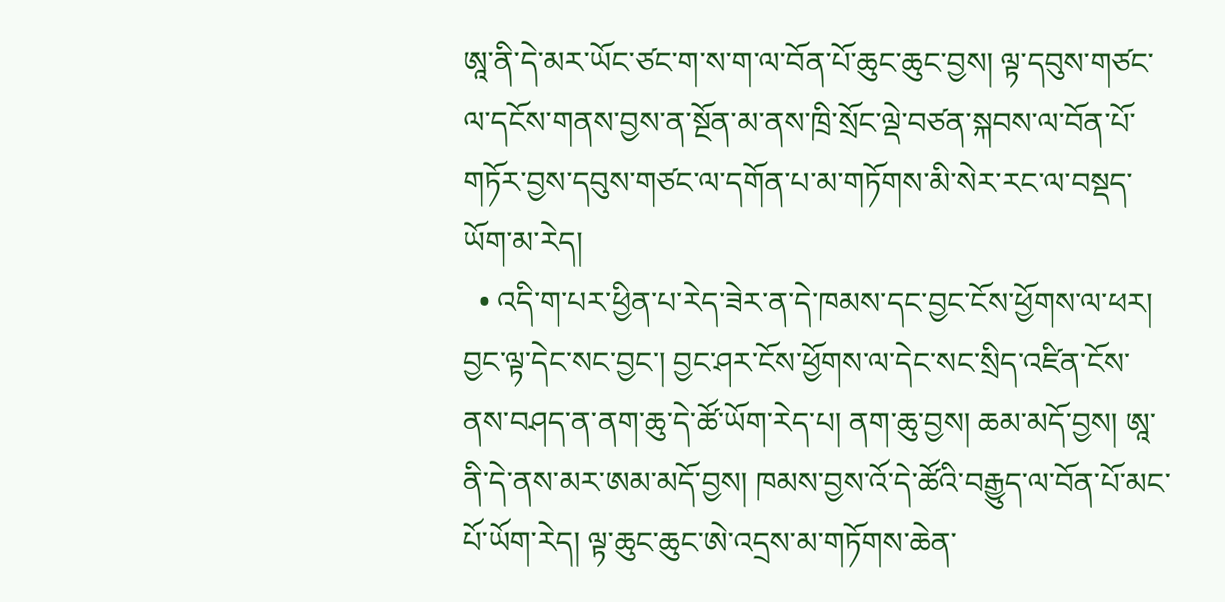ཨཱ་ནི་དེ་མར་ཡོང་ཙང་ག་ས་ག་ལ་བོན་པོ་ཆུང་ཆུང་བྱས། ལྟ་དབུས་གཙང་ལ་དངོས་གནས་བྱས་ན་སྔོན་མ་ནས་ཁྲི་སྲོང་ལྡེ་བཙན་སྐབས་ལ་བོན་པོ་གཏོར་བྱས་དབུས་གཙང་ལ་དགོན་པ་མ་གཏོགས་མི་སེར་རང་ལ་བསྡད་ཡོག་མ་རེད།
  • འདི་ག་པར་ཕྱིན་པ་རེད་ཟེར་ན་དེ་ཁམས་དང་བྱང་ངོས་ཕྱོགས་ལ་ཕར། བྱང་ལྟ་དེང་སང་བྱང་། བྱང་ཤར་ངོས་ཕྱོགས་ལ་དེང་སང་སྲིད་འཛིན་ངོས་ནས་བཤད་ན་ནག་ཆུ་དེ་ཚོ་ཡོག་རེད་པ། ནག་ཆུ་བྱས། ཆམ་མདོ་བྱས། ཨཱ་ནི་དེ་ནས་མར་ཨམ་མདོ་བྱས། ཁམས་བྱས་འོ་དེ་ཚོའི་བརྒྱུད་ལ་བོན་པོ་མང་པོ་ཡོག་རེད། ལྟ་ཆུང་ཆུང་ཨེ་འདྲས་མ་གཏོགས་ཆེན་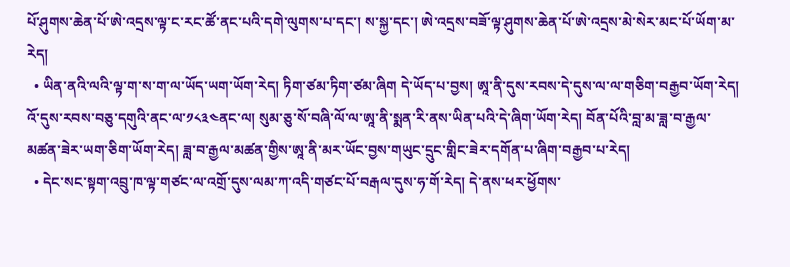པོ་ཤུགས་ཆེན་པོ་ཨེ་འདྲས་ལྟ་ང་རང་ཚོ་ནང་པའི་དགེ་ལུགས་པ་དང་། ས་སྐྱ་དང་། ཨེ་འདྲས་བཟོ་ལྟ་ཤུགས་ཆེན་པོ་ཨེ་འདྲས་མེ་སེར་མང་པོ་ཡོག་མ་རེད།
  • ཡིན་ནའི་ལའི་ལྟ་ག་ས་ག་ལ་ཡོད་ཡག་ཡོག་རེད། ཏིག་ཙམ་ཏིག་ཙམ་ཞིག དེ་ཡོད་པ་བྱས། ཨཱ་ནི་དུས་རབས་དེ་དུས་ལ་ལ་གཅིག་བརྒྱབ་ཡོག་རེད། འོ་དུས་རབས་བཅུ་དགུའི་ནང་ལ་༡༨༣༤ནང་ལ། སུམ་ཅུ་སོ་བཞི་ལོ་ལ་ཨཱ་ནི་སྨན་རི་ནས་ཡིན་པའི་དེ་ཞིག་ཡོག་རེད། བོན་པོའི་བླ་མ་ཟླ་བ་རྒྱལ་མཚན་ཟེར་ཡག་ཅིག་ཡོག་རེད། ཟླ་བ་རྒྱལ་མཚན་གྱིས་ཨཱ་ནི་མར་ཡོང་བྱས་གཡུང་དྲུང་གླིང་ཟེར་དགོན་པ་ཞིག་བརྒྱབ་པ་རེད།
  • དེང་སང་སྟག་འབྲུ་ཁ་ལྟ་གཙང་ལ་འགྲོ་དུས་ལམ་ཀ་འདི་གཙང་པོ་བརྒལ་དུས་ཧ་གོ་རེད། དེ་ནས་ཕར་ཕྱོགས་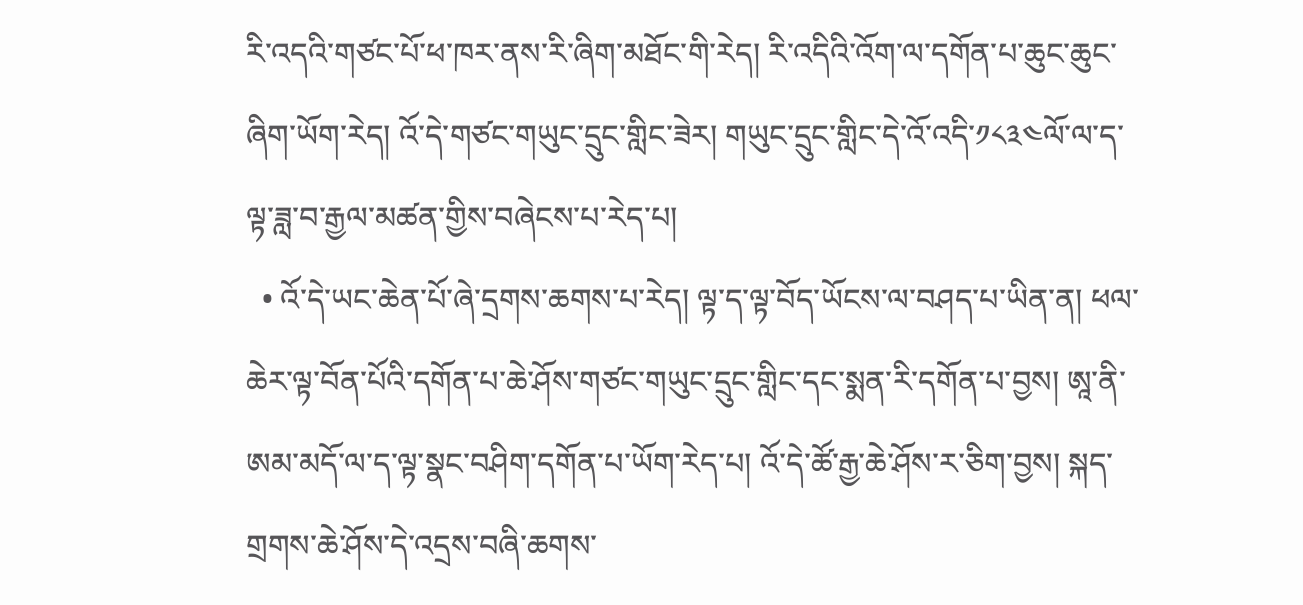རི་འདའི་གཙང་པོ་ཕ་ཁར་ནས་རི་ཞིག་མཐོང་གི་རེད། རི་འདིའི་འོག་ལ་དགོན་པ་ཆུང་ཆུང་ཞིག་ཡོག་རེད། འོ་དེ་གཙང་གཡུང་དྲུང་གླིང་ཟེར། གཡུང་དྲུང་གླིང་དེ་འོ་འདི་༡༨༣༤ལོ་ལ་ད་ལྟ་ཟླ་བ་རྒྱལ་མཚན་གྱིས་བཞེངས་པ་རེད་པ།
  • འོ་དེ་ཡང་ཆེན་པོ་ཞེ་དྲགས་ཆགས་པ་རེད། ལྟ་ད་ལྟ་བོད་ཡོངས་ལ་བཤད་པ་ཡིན་ན། ཕལ་ཆེར་ལྟ་བོན་པོའི་དགོན་པ་ཆེ་ཤོས་གཙང་གཡུང་དྲུང་གླིང་དང་སྨན་རི་དགོན་པ་བྱས། ཨཱ་ནི་ཨམ་མདོ་ལ་ད་ལྟ་སྣང་བཤིག་དགོན་པ་ཡོག་རེད་པ། འོ་དེ་ཚོ་རྒྱ་ཆེ་ཤོས་ར་ཅིག་བྱས། སྐད་གྲགས་ཆེ་ཤོས་དེ་འདྲས་བཞི་ཆགས་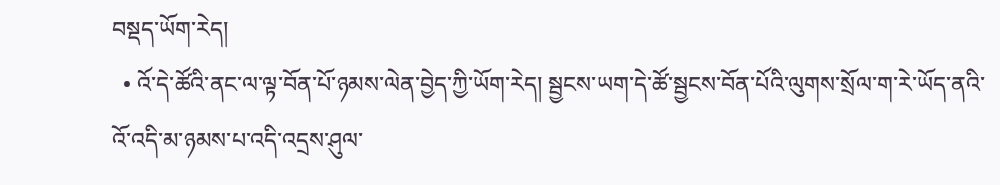བསྡད་ཡོག་རེད།
  • འོ་དེ་ཚོའི་ནང་ལ་ལྟ་བོན་པོ་ཉམས་ལེན་བྱེད་ཀྱི་ཡོག་རེད། སྦྱངས་ཡག་དེ་ཚོ་སྦྱངས་བོན་པོའི་ལུགས་སྲོལ་ག་རེ་ཡོད་ནའི་འོ་འདི་མ་ཉམས་པ་འདི་འདྲས་ཤུལ་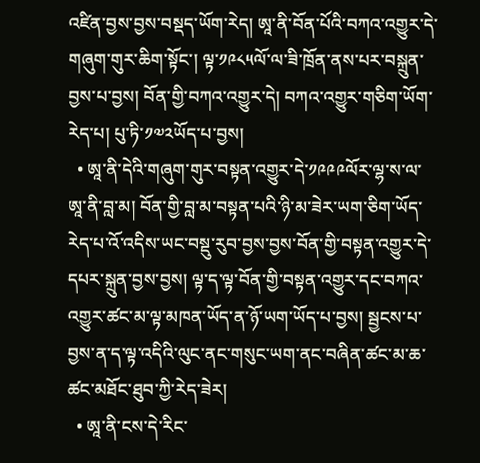འཛིན་བྱས་བྱས་བསྡད་ཡོག་རེད། ཨཱ་ནི་བོན་པོའི་བཀའ་འགྱུར་དེ་གཞུག་གུར་ཆིག་སྟོང་། ལྟ་༡༩༨༥ལོ་ལ་ཟི་ཁྲོན་ནས་པར་བསྐྲུན་བྱས་པ་བྱས། བོན་གྱི་བཀའ་འགྱུར་དེ། བཀའ་འགྱུར་གཅིག་ཡོག་རེད་པ། པུ་ཏི་༡༧༢ཡོད་པ་བྱས།
  • ཨཱ་ནི་དེའི་གཞུག་གུར་བསྟན་འགྱུར་དེ་༡༩༩༩ལོར་ལྷ་ས་ལ་ཨཱ་ནི་བླ་མ། བོན་གྱི་བླ་མ་བསྟན་པའི་ཉི་མ་ཟེར་ཡག་ཅིག་ཡོད་རེད་པ་འོ་འདིས་ཡང་བསྡུ་རུབ་བྱས་བྱས་བོན་གྱི་བསྟན་འགྱུར་དེ་དཔར་སྐྲུན་བྱས་བྱས། ལྟ་ད་ལྟ་བོན་གྱི་བསྟན་འགྱུར་དང་བཀའ་འགྱུར་ཚང་མ་ལྟ་མཁན་ཡོད་ན་ཉོ་ཡག་ཡོད་པ་བྱས། སྦྱངས་པ་བྱས་ན་ད་ལྟ་འདིའི་ལུང་ནང་གསུང་ཡག་ནང་བཞིན་ཚང་མ་ཆ་ཚང་མཐོང་ཐུབ་ཀྱི་རེད་ཟེར།
  • ཨཱ་ནི་ངས་དེ་རིང་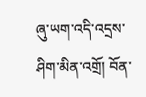ཞུ་ཡག་འདི་འདྲས་ཤིག་མིན་འགྲོ། བོན་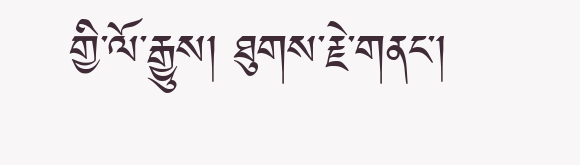གྱི་ལོ་རྒྱུས། ཐུགས་རྗེ་གནང་།